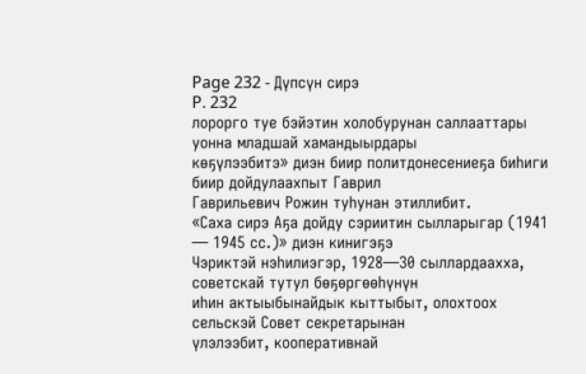Page 232 - Дүпсүн сирэ
P. 232
лорорго туе бэйэтин холобурунан саллааттары уонна младшай хамандыырдары
көҕүлээбитэ» диэн биир политдонесениеҕа биһиги биир дойдулаахпыт Гаврил
Гаврильевич Рожин туһунан этиллибит.
«Саха сирэ Аҕа дойду сэриитин сылларыгар (1941 — 1945 сс.)» диэн кинигэҕэ
Чэриктэй нэһилиэгэр, 1928—30 сыллардаахха, советскай тутул бөҕөргөөһүнүн
иһин актыыбынайдык кыттыбыт, олохтоох сельскэй Совет секретарынан
үлэлээбит, кооперативнай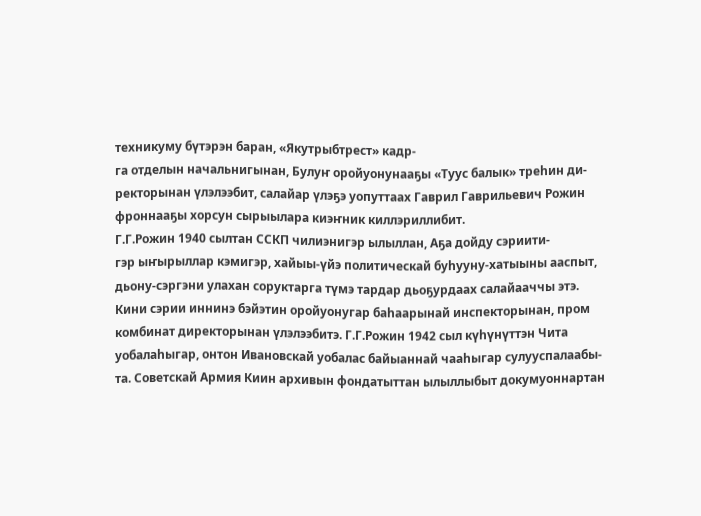техникуму бүтэрэн баран, «Якутрыбтрест» кадр-
га отделын начальнигынан, Булуҥ оройуонунааҕы «Туус балык» треһин ди-
ректорынан үлэлээбит, салайар үлэҕэ уопуттаах Гаврил Гаврильевич Рожин
фроннааҕы хорсун сырыылара киэҥник киллэриллибит.
Г.Г.Рожин 1940 сылтан ССКП чилиэнигэр ылыллан, Аҕа дойду сэриити-
гэр ыҥырыллар кэмигэр, хайыы-үйэ политическай буһууну-хатыыны ааспыт,
дьону-сэргэни улахан соруктарга түмэ тардар дьоҕурдаах салайааччы этэ.
Кини сэрии иннинэ бэйэтин оройуонугар баһаарынай инспекторынан, пром
комбинат директорынан үлэлээбитэ. Г.Г.Рожин 1942 сыл күһүнүттэн Чита
уобалаһыгар, онтон Ивановскай уобалас байыаннай чааһыгар сулууспалаабы-
та. Советскай Армия Киин архивын фондатыттан ылыллыбыт докумуоннартан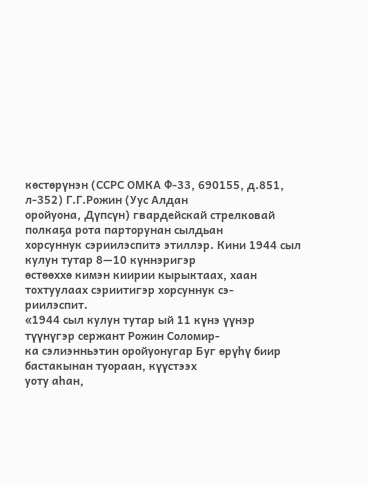көстөрүнэн (ССРС ОМКА Ф-33, 690155, д.851, л-352) Г.Г.Рожин (Уус Алдан
оройуона, Дүпсүн) гвардейскай стрелковай полкаҕа рота парторунан сылдьан
хорсуннук сэриилэспитэ этиллэр. Кини 1944 сыл кулун тутар 8—10 күннэригэр
өстөөххө кимэн киирии кырыктаах, хаан тохтуулаах сэриитигэр хорсуннук сэ-
риилэспит.
«1944 сыл кулун тутар ый 11 күнэ үүнэр түүнүгэр сержант Рожин Соломир-
ка сэлиэнньэтин оройуонугар Буг өрүһү биир бастакынан туораан, күүстээх
уоту аһан,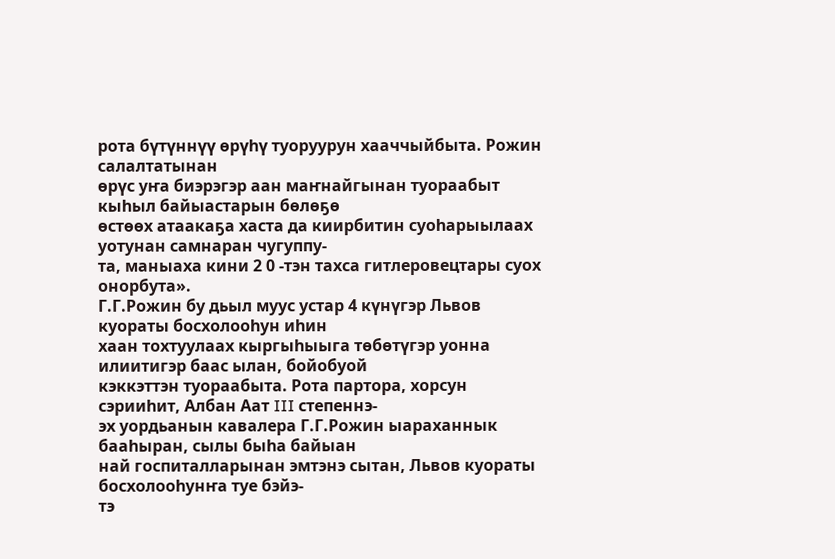рота бүтүннүү өрүһү туоруурун хааччыйбыта. Рожин салалтатынан
өрүс уҥа биэрэгэр аан маҥнайгынан туораабыт кыһыл байыастарын бөлөҕө
өстөөх атаакаҕа хаста да киирбитин суоһарыылаах уотунан самнаран чугуппу-
та, маныаха кини 2 0 -тэн тахса гитлеровецтары суох онорбута».
Г.Г.Рожин бу дьыл муус устар 4 күнүгэр Львов куораты босхолооһун иһин
хаан тохтуулаах кыргыһыыга төбөтүгэр уонна илиитигэр баас ылан, бойобуой
кэккэттэн туораабыта. Рота партора, хорсун сэрииһит, Албан Аат III степеннэ-
эх уордьанын кавалера Г.Г.Рожин ыараханнык бааһыран, сылы быһа байыан
най госпиталларынан эмтэнэ сытан, Львов куораты босхолооһунҥа туе бэйэ-
тэ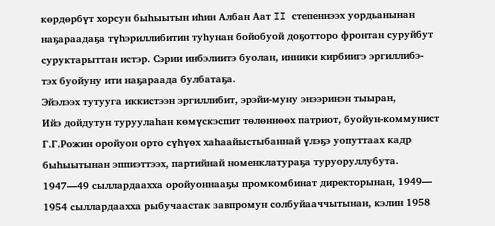көрдөрбүт хорсун быһыытын иһин Албан Аат II степеннээх уордьанынан
наҕараадаҕа түһэриллибитин туһунан бойобуой доҕотторо фронтан суруйбут
суруктарыттан истэр. Сэрии инбэлиитэ буолан, инники кирбиигэ эргиллибэ-
тэх буойуну ити наҕараада булбатаҕа.
Эйэлээх тутууга иккистээн эргиллибит, эрэйи-муну энээринэн тыыран,
Ийэ дойдутун туруулаһан көмүскэспит төлөннөөх патриот, буойун-коммунист
Г.Г.Рожин оройуон орто сүһүөх хаһаайыстыбаннай үлэҕэ уопуттаах кадр
быһыытынан эппиэттээх, партийнай номенклатураҕа туруоруллубута.
1947—49 сыллардаахха оройуоннааҕы промкомбинат директорынан, 1949—
1954 сыллардаахха рыбучаастак завпромун солбуйааччытынан, кэлин 1958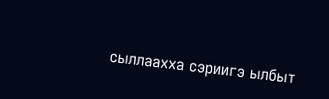сыллаахха сэриигэ ылбыт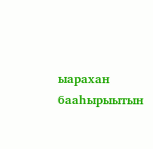ыарахан бааһырыытын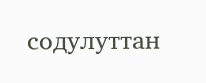содулуттан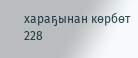хараҕынан көрбөт
228